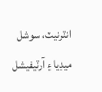انٽرنيٽ، سوشل ميڊيا ۽ آرٽيفيشل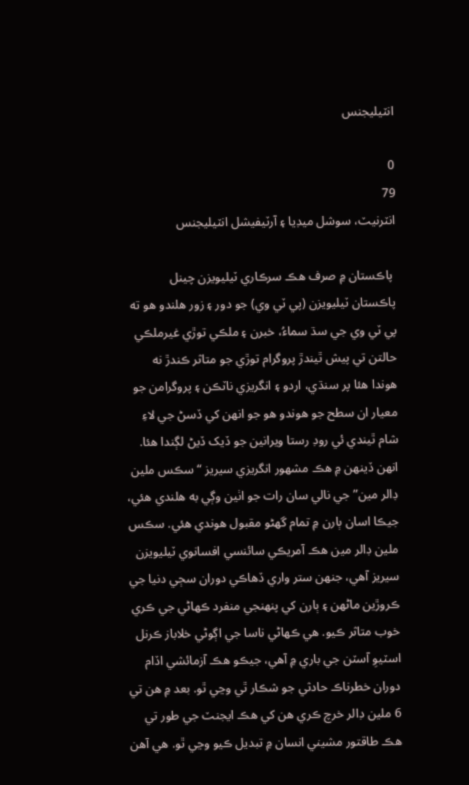انٽيليجنس

0
79
انٽرنيٽ، سوشل ميڊيا ۽ آرٽيفيشل انٽيليجنس

 پاڪستان ۾ صرف ھڪ سرڪاري ٽيليويزن چينل پاڪستان ٽيليويزن (پي ٽي وي) جو دور ۽ زور ھلندو ھو ته پي ٽي وي جي سڌ سماءُ، خبرن ۽ ملڪي توڙي غيرملڪي حالتن تي پيش ٿيندڙ پروگرام توڙي جو متاثر ڪندڙ نه ھوندا ھئا پر سنڌي، اردو ۽ انگريزي ناٽڪن ۽ پروگرامن جو معيار ان سطح جو ھوندو ھو جو انھن کي ڏسڻ جي لاءِ شام ٿيندي ئي روڊ رستا ويرانين جو ڏيک ڏيڻ لڳندا ھئا. انھن ڏينھن ۾ ھڪ مشھور انگريزي سيريز “سڪس ملين ڊالر مين” جي نالي سان رات جو اٺين وڳي به ھلندي ھئي، جيڪا اسان ٻارن ۾ تمام گھڻو مقبول ھوندي ھئي. سڪس ملين ڊالر مين ھڪ آمريڪي سائنسي افسانوي ٽيليويزن سيريز آھي، جنھن ستر واري ڏھاڪي دوران سڄي دنيا جي ڪروڙين ماڻھن ۽ ٻارن کي پنھنجي منفرد ڪھاڻي جي ڪري خوب متاثر ڪيو. ھي ڪھاڻي ناسا جي اڳوڻي خلاباز ڪرنل اسٽيوِ آسٽن جي باري ۾ آھي، جيڪو ھڪ آزمائشي اڏام دوران خطرناڪ حادثي جو شڪار ٿي وڃي ٿو. بعد ۾ ھن تي 6 ملين ڊالر خرچ ڪري ھن کي ھڪ ايجنٽ جي طور تي ھڪ طاقتور مشيني انسان ۾ تبديل ڪيو وڃي ٿو. ھي آھن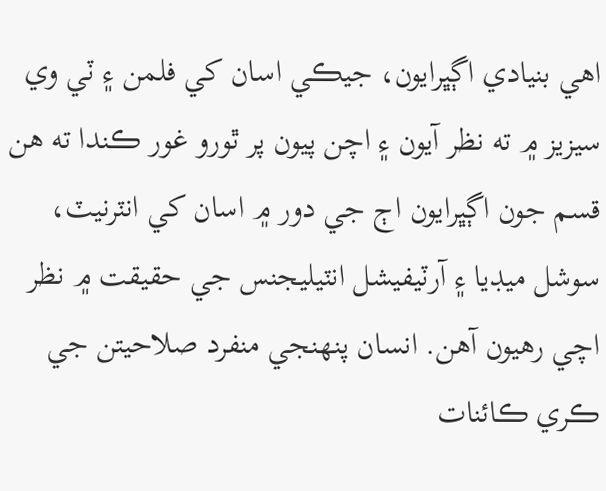اھي بنيادي اڳڀرايون، جيڪي اسان کي فلمن ۽ ٽي وي سيزيز ۾ ته نظر آيون ۽ اچن پيون پر ٿورو غور ڪندا ته ھن قسم جون اڳڀرايون اڄ جي دور ۾ اسان کي انٽرنيٽ، سوشل ميڊيا ۽ آرٽيفيشل انٽيليجنس جي حقيقت ۾ نظر اچي رھيون آھن. انسان پنھنجي منفرد صلاحيتن جي ڪري ڪائنات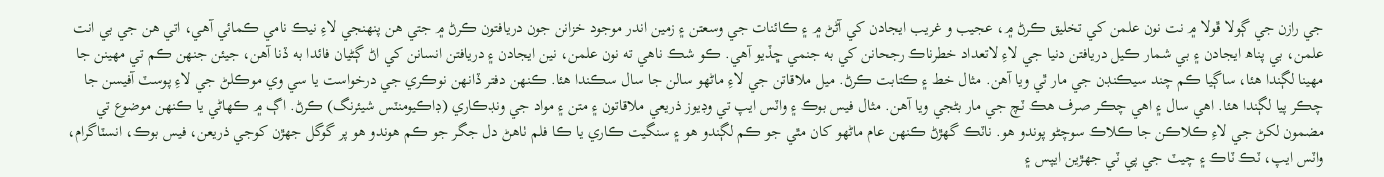جي رازن جي ڳولا ڦولا ۾ نت نون علمن کي تخليق ڪرڻ ۾، عجيب و غريب ايجادن کي آڻڻ ۾ ۽ ڪائنات جي وسعتن ۽ زمين اندر موجود خزانن جون دريافتون ڪرڻ ۾ جتي ھن پنھنجي لاءِ نيڪ نامي ڪمائي آھي، اتي ھن جي بي انت علمن، بي پناھ ايجادن ۽ بي شمار ڪيل دريافتن دنيا جي لاءِ لاتعداد خطرناڪ رجحانن کي به جنمي ڇڏيو آھي. ڪو شڪ ناھي ته نون علمن، نين ايجادن ۽ دريافتن انسانن کي اڻ ڳڻيان فائدا به ڏنا آھن، جيئن جنھن ڪم تي مھينن جا مھينا لڳندا ھئا، ساڳيا ڪم چند سيڪنڊن جي مار ٿي ويا آھن. مثال خط ۽ ڪتابت ڪرڻ. ميل ملاقاتن جي لاءِ ماڻھو سالن جا سال سڪندا ھئا. ڪنھن دفتر ڏانھن نوڪري جي درخواست يا سي وي موڪلڻ جي لاءِ پوسٽ آفيسن جا چڪر پيا لڳندا ھئا. اھي سال ۽ اھي چڪر صرف ھڪ ٽچ جي مار بڻجي ويا آھن. مثال فيس بوڪ ۽ واٽس ايپ تي وڊيوز ذريعي ملاقاتون ۽ متن ۽ مواد جي ونڊڪاري (ڊاڪيومنٽس شيئرنگ) ڪرڻ. اڳ ۾ ڪھاڻي يا ڪنھن موضوع تي مضمون لکڻ جي لاءِ ڪلاڪن جا ڪلاڪ سوچڻو پوندو ھو. ناٽڪ گھڙڻ ڪنھن عام ماڻھو کان مٿي جو ڪم لڳندو ھو ۽ سنگيت ڪاري يا ڪا فلم ٺاھڻ دل جگر جو ڪم ھوندو ھو پر گوگل جھڙن کوجي ذريعن، فيس بوڪ، انسٽاگرام، واٽس ايپ، ٽڪ ٽاڪ ۽ چيٽ جي پي ٽي جھڙين ايپس ۽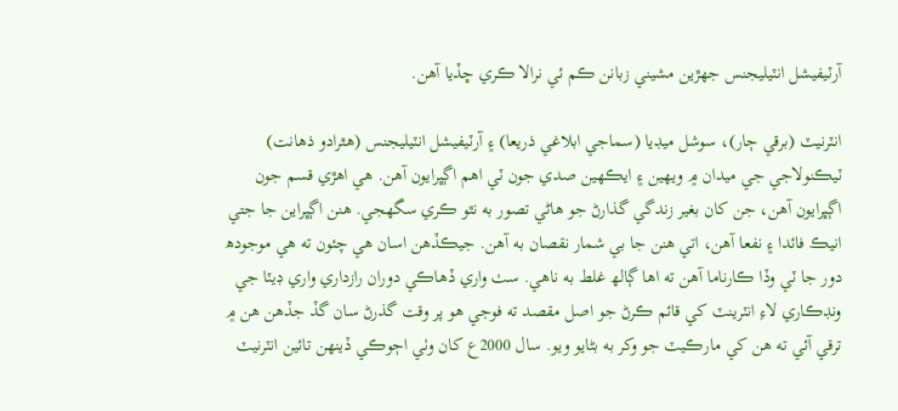آرٽيفيشل انٽيليجنس جھڙين مشيني زبانن ڪم ئي نرالا ڪري ڇڏيا آھن.

انٽرنيٽ (برقي ڄار)، سوشل ميڊيا (سماجي ابلاغي ذريعا) ۽ آرٽيفيشل انٽيليجنس (ھٿرادو ذھانت) ٽيڪنولاجي جي ميدان ۾ ويھين ۽ ايڪھين صدي جون ٽي اھم اڳڀرايون آھن. ھي اھڙي قسم جون اڳڀرايون آھن، جن کان بغير زندگي گذارڻ جو ھاڻي تصور به نٿو ڪري سگهجي. ھنن اڳڀراين جا جتي انيڪ فائدا ۽ نفعا آھن، اتي ھنن جا بي شمار نقصان به آھن. جيڪڏھن اسان ھي چئون ته ھي موجودھ دور جا ٽي وڏا ڪارناما آھن ته اھا ڳالھ غلط به ناھي. سٺ واري ڏھاڪي دوران رازداري واري ڊيٽا جي ونڊڪاري لاءِ انٽرينٽ کي قائم ڪرڻ جو اصل مقصد ته فوجي ھو پر وقت گذرڻ سان گڏ جڏھن ھن ۾ ترقي آئي ته ھن کي مارڪيٽ جو وکر به بڻايو ويو. سال 2000ع کان وٺي اڄوڪي ڏينھن تائين انٽرنيٽ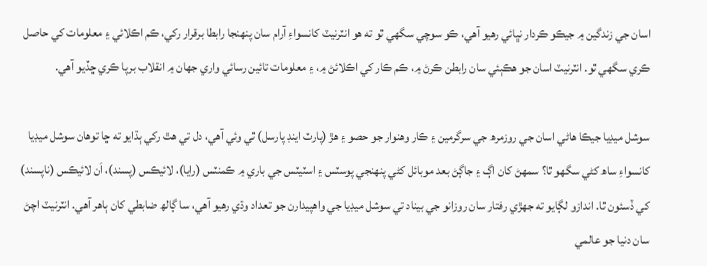اسان جي زندگين ۾ جيڪو ڪردار نڀائي رھيو آھي، ڪو سوچي سگھي ٿو ته ھو انٽرنيٽ کانسواءِ آرام سان پنھنجا رابطا برقرار رکي، ڪم اڪلائي ۽ معلومات کي حاصل ڪري سگھي ٿو. انٽرنيٽ اسان جو ھڪٻئي سان رابطن ڪرڻ ۾، ڪم ڪار کي اڪلائڻ ۾، ۽ معلومات تائين رسائي واري جھان ۾ انقلاب برپا ڪري ڇڏيو آھي.

سوشل ميڊيا جيڪا ھاڻي اسان جي روزمرھ جي سرگرمين ۽ ڪار وھنوار جو حصو ۽ ھڙ (پارٽ اينڊ پارسل) ٿي وئي آھي، دل تي ھٿ رکي ٻڌايو ته ڇا توھان سوشل ميڊيا کانسواءِ ساھ کڻي سگھو ٿا؟ سمھڻ کان اڳ ۽ جاڳڻ بعد موبائل کڻي پنھنجي پوسٽس ۽ اسٽيٽس جي باري ۾ ڪمنٽس (رايا)، لائيڪس (پسند)، اَن لائيڪس (ناپسند) کي ڏسئون ٿا. اندازو لڳايو ته جھڙي رفتار سان روزانو جي بيناد تي سوشل ميڊيا جي واھپيدارن جو تعداد وڌي رھيو آھي، سا ڳالھ ضابطي کان ٻاھر آھي. انٽرنيٽ اچڻ سان دنيا جو عالمي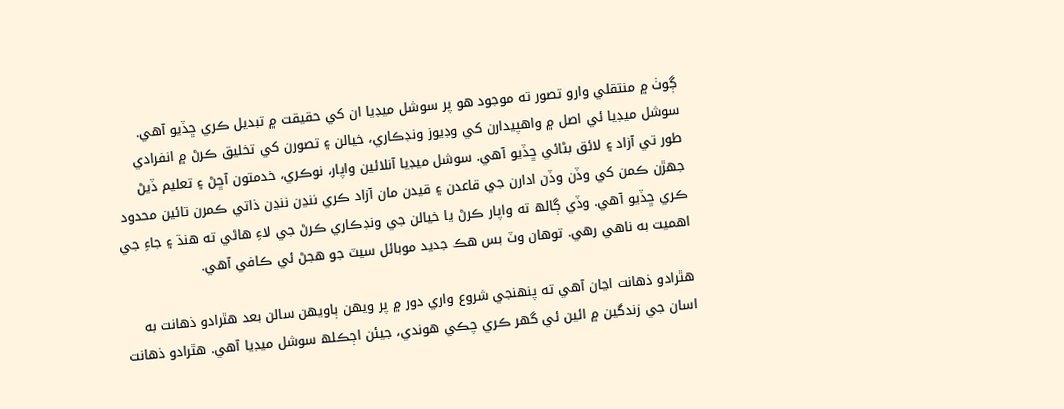ڳوٺ ۾ منتقلي وارو تصور ته موجود ھو پر سوشل ميڊيا ان کي حقيقت ۾ تبديل ڪري ڇڏيو آھي. سوشل ميڊيا ئي اصل ۾ واھپيدارن کي وڊيوز ونڊڪاري، خيالن ۽ تصورن کي تخليق ڪرڻ ۾ انفرادي طور تي آزاد ۽ لائق بڻائي ڇڏيو آھي. سوشل ميڊيا آنلائين واپار، نوڪري، خدمتون آڇڻ ۽ تعليم ڏيڻ جھڙن ڪمن کي وڏن وڏن ادارن جي قاعدن ۽ قيدن مان آزاد ڪري ننڍن ننڍن ذاتي ڪمرن تائين محدود ڪري ڇڏيو آھي. وڏي ڳالھ ته واپار ڪرڻ يا خيالن جي ونڊڪاري ڪرڻ جي لاءِ ھاڻي ته ھنڌ ۽ جاءِ جي اھميت به ناھي رھي. توھان وٽ بس ھڪ جديد موبائل سيٽ جو ھجڻ ئي ڪافي آھي.

ھٿرادو ذھانت اڃان آھي ته پنھنجي شروع واري دور ۾ پر ويھن ٻاويھن سالن بعد ھٿرادو ذھانت به اسان جي زندگين ۾ ائين ئي گھر ڪري چڪي ھوندي، جيئن اڄڪلھ سوشل ميڊيا آھي. ھٿرادو ذھانت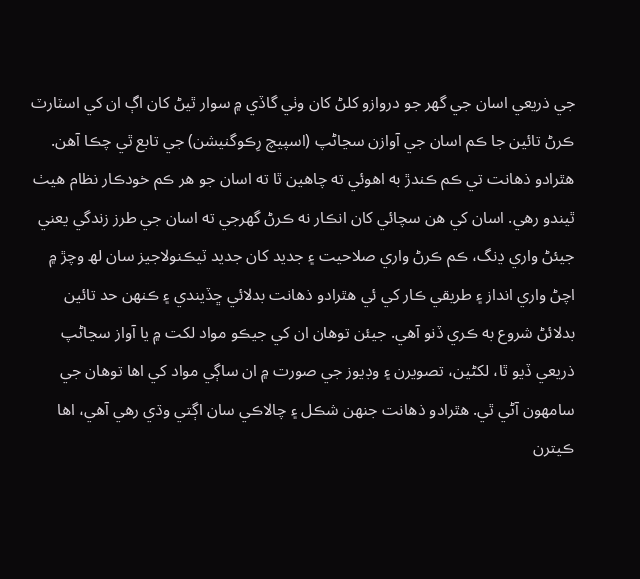جي ذريعي اسان جي گھر جو دروازو کلڻ کان وٺي گاڏي ۾ سوار ٿيڻ کان اڳ ان کي اسٽارٽ ڪرڻ تائين جا ڪم اسان جي آوازن سڃاڻپ (اسپيچ رِڪوگنيشن) جي تابع ٿي چڪا آھن. ھٿرادو ذھانت تي ڪم ڪندڙ به اھوئي ته چاھين ٿا ته اسان جو ھر ڪم خودڪار نظام ھيٺ ٿيندو رھي. اسان کي ھن سچائي کان انڪار نه ڪرڻ گھرجي ته اسان جي طرز زندگي يعني جيئڻ واري ڍنگ، ڪم ڪرڻ واري صلاحيت ۽ جديد کان جديد ٽيڪنولاجيز سان لھ وچڙ ۾ اچڻ واري انداز ۽ طريقي ڪار کي ئي ھٿرادو ذھانت بدلائي ڇڏيندي ۽ ڪنھن حد تائين بدلائڻ شروع به ڪري ڏنو آھي. جيئن توھان ان کي جيڪو مواد لکت ۾ يا آواز سڃاڻپ ذريعي ڏيو ٿا، لکڻين، تصويرن ۽ وڊيوز جي صورت ۾ ان ساڳي مواد کي اھا توھان جي سامھون آڻي ٿي. ھٿرادو ذھانت جنھن شڪل ۽ چالاڪي سان اڳتي وڌي رھي آھي، اھا ڪيترن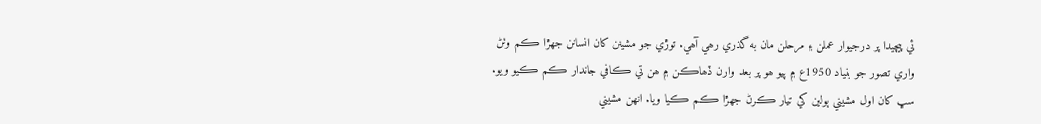ئي پيچيدا پر درجيوار عملن ۽ مرحلن مان به گذري رھي آھي. توڙي جو مشينن کان انسانن جھڙا ڪم وٺڻ واري تصور جو بنياد 1950ع ۾ پيو ھو پر بعد وارن ڏھاڪن ۾ ھن تي ڪافي جاندار ڪم ڪيو ويو. سڀ کان اول مشيني ٻولين کي تيار ڪرڻ جھڙا ڪم ڪيا ويا. انھن مشيني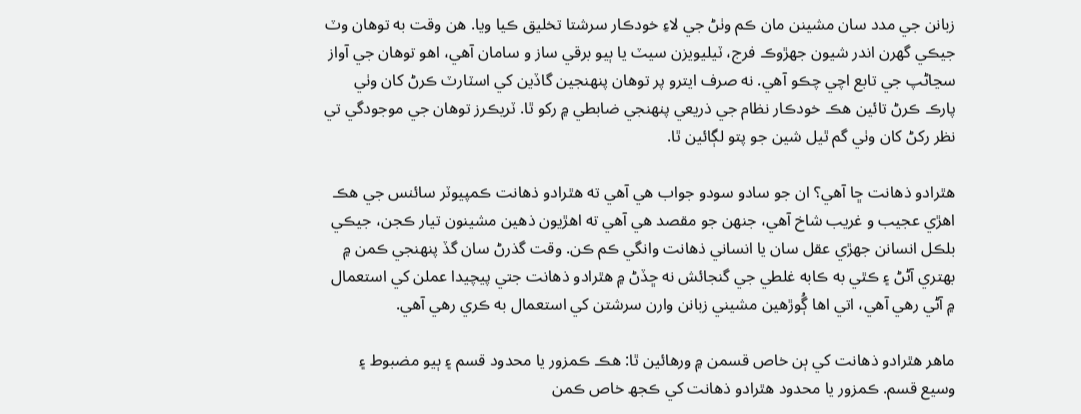زبانن جي مدد سان مشينن مان ڪم وٺڻ جي لاءِ خودڪار سرشتا تخليق ڪيا ويا. ھن وقت به توھان وٽ جيڪي گھرن اندر شيون جھڙوڪ فرج، ٽيليويزن سيٽ يا ٻيو برقي ساز و سامان آھي، اھو توھان جي آواز سڃاڻپ جي تابع اچي چڪو آھي. نه صرف ايترو پر توھان پنھنجين گاڏين کي اسٽارٽ ڪرڻ کان وٺي پارڪ ڪرڻ تائين ھڪ خودڪار نظام جي ذريعي پنھنجي ضابطي ۾ رکو ٿا. ٽريڪرز توھان جي موجودگي تي نظر رکڻ کان وٺي گم ٿيل شين جو پتو لڳائين ٿا.

ھٿرادو ذھانت ڇا آھي؟ ان جو سادو سودو جواب ھي آھي ته ھٿرادو ذھانت ڪمپيوٽر سائنس جي ھڪ اھڙي عجيب و غريب شاخ آھي، جنھن جو مقصد ھي آھي ته اھڙيون ذھين مشينون تيار ڪجن، جيڪي بلڪل انسانن جھڙي عقل سان يا انساني ذھانت وانگي ڪم ڪن. وقت گذرڻ سان گڏ پنھنجي ڪمن ۾ بھتري آڻڻ ۽ ڪٿي به ڪابه غلطي جي گنجائش نه ڇڏڻ ۾ ھٿرادو ذھانت جتي پيچيدا عملن کي استعمال ۾ آڻي رھي آھي، اتي اھا ڳُوڙھين مشيني زبانن وارن سرشتن کي استعمال به ڪري رھي آھي.

ماھر ھٿرادو ذھانت کي ٻن خاص قسمن ۾ ورھائين ٿا: ھڪ ڪمزور يا محدود قسم ۽ ٻيو مضبوط ۽ وسيع قسم. ڪمزور يا محدود ھٿرادو ذھانت کي ڪجھ خاص ڪمن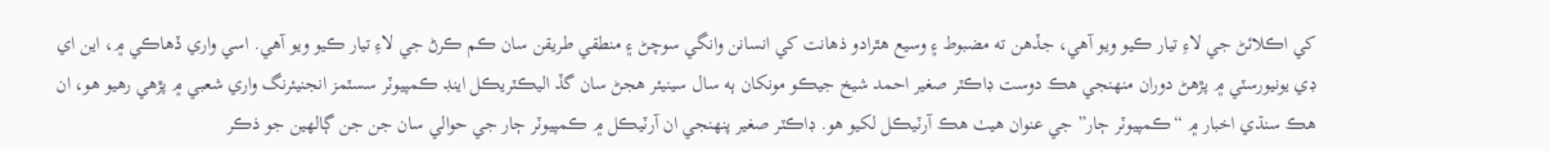کي اڪلائڻ جي لاءِ تيار ڪيو ويو آھي، جڏھن ته مضبوط ۽ وسيع ھٿرادو ذھانت کي انسانن وانگي سوچڻ ۽ منطقي طريقن سان ڪم ڪرڻ جي لاءِ تيار ڪيو ويو آھي. اسي واري ڏھاڪي ۾، اين اي ڊي يونيورسٽي ۾ پڙھڻ دوران منھنجي ھڪ دوست ڊاڪٽر صغير احمد شيخ جيڪو مونکان ٻه سال سينيئر ھجڻ سان گڏ اليڪٽريڪل اينڊ ڪمپيوٽر سسٽمز انجنيئرنگ واري شعبي ۾ پڙھي رھيو ھو، ان هڪ سنڌي اخبار ۾ “ڪمپيوٽر ڄار” جي عنوان ھيٺ ھڪ آرٽيڪل لکيو ھو. ڊاڪٽر صغير پنھنجي ان آرٽيڪل ۾ ڪمپيوٽر ڄار جي حوالي سان جن جن ڳالھين جو ذڪر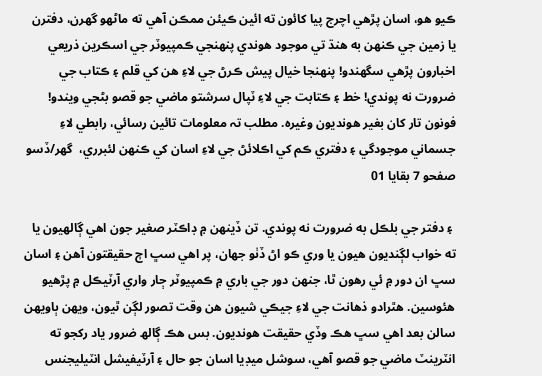ڪيو ھو، اسان پڙھي اچرج پيا کائون ته ائين ڪيئن ممڪن آھي ته ماڻھو گھرن، دفترن يا زمين جي ڪنھن به ھنڌ تي موجود ھوندي پنھنجي ڪمپيوٽر جي اسڪرين ذريعي اخبارون پڙھي سگھندو! پنھنجا خيال پيش ڪرڻ جي لاءِ ھن کي قلم ۽ ڪتاب جي ضرورت نه پوندي! خط ۽ ڪتابت جي لاءِ ٽپال سرشتو ماضي جو قصو بڻجي ويندو! فونون تار کان بغير ھونديون وغيرہ. مطلب تہ معلومات تائين رسائي، رابطي لاءِ جسماني موجودگي ۽ دفتري ڪم کي اڪلائڻ جي لاءِ اسان کي ڪنھن لئبرري،  گھر/ڏسو صفحو 7 بقايا 01

 ۽ دفتر جي بلڪل به ضرورت نه پوندي. تن ڏينھن ۾ ڊاڪٽر صغير جون اھي ڳالھيون يا ته خواب لڳنديون ھيون يا وري ڪو اڻ ڏٺو جھان، پر اھي سڀ اڄ حقيقتون آھن ۽ اسان سڀ ان دور ۾ ئي رھون ٿا، جنھن دور جي باري ۾ ڪمپيوٽر ڄار واري آرٽيڪل ۾ پڙھيو ھئوسين. ھٿرادو ذھانت جي لاءِ جيڪي شيون ھن وقت تصور لڳن ٿيون، ويھن ٻاويھن سالن بعد اھي سڀ ھڪ وڏي حقيقت ھونديون. بس ھڪ ڳالھ ضرور ياد رکجو ته انٽرينٽ ماضي جو قصو آھي، سوشل ميڊيا اسان جو حال ۽ آرٽيفيشل انٽيليجنس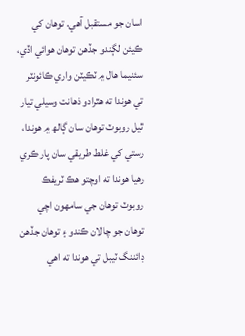اسان جو مستقبل آھي. توھان کي ڪيئن لڳندو جڏھن توھان ھوائي اڏي، سئنيما ھال ۾ ٽڪيٽن واري ڪائونٽر تي ھوندا ته ھٿرادو ذھانت وسيلي تيار ٿيل روبوٽ توھان سان ڳالھ ۾ ھوندا، رستي کي غلط طريقي سان پار ڪري رھيا ھوندا ته اوچتو ھڪ ٽريفڪ روبوٽ توھان جي سامھون اچي توھان جو چالان ڪندو ۽ توھان جڏھن ڊائننگ ٽيبل تي ھوندا ته اھي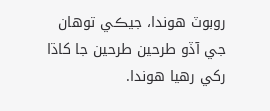روبوٽ ھوندا، جيڪي توھان جي آڏو طرحين طرحين جا کاڌا رکي رھيا ھوندا.